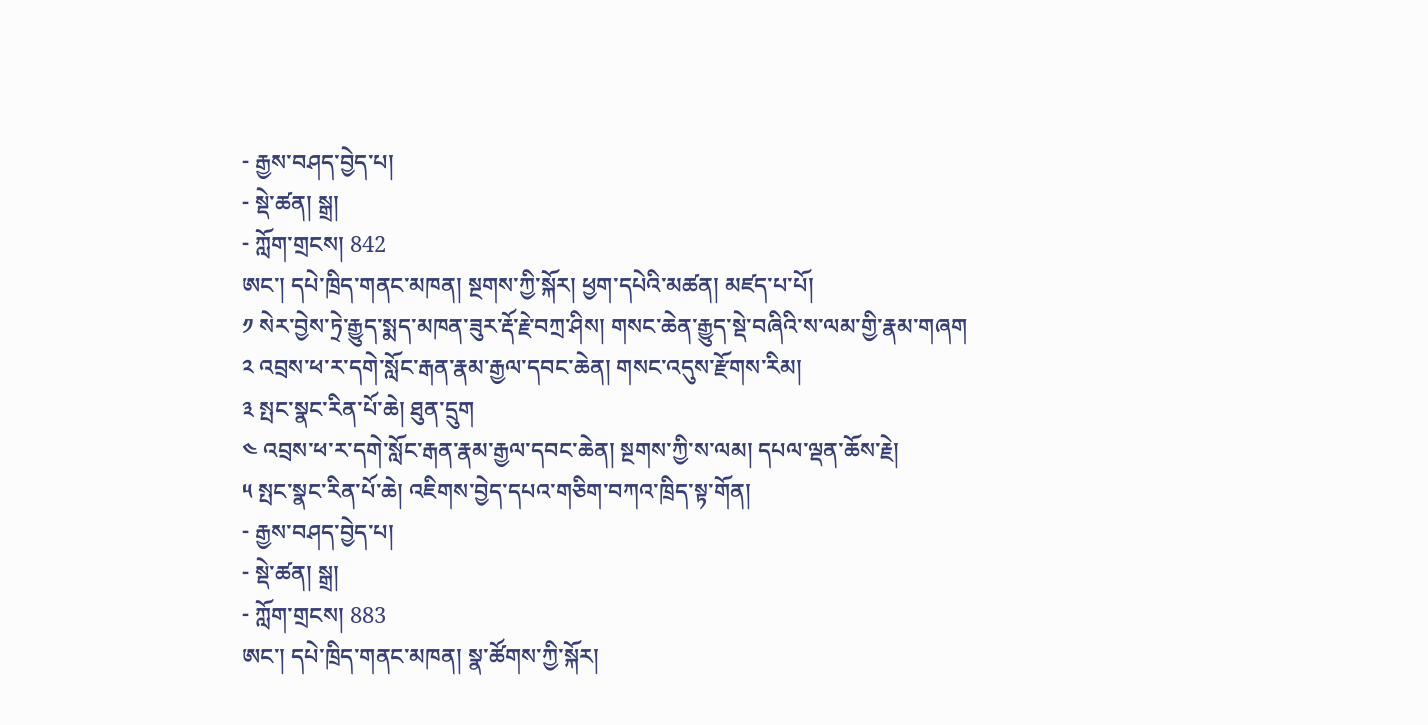- རྒྱས་བཤད་བྱེད་པ།
- སྡེ་ཚན། སྒྲ།
- ཀློག་གྲངས། 842
ཨང་། དཔེ་ཁྲིད་གནང་མཁན། སྔགས་ཀྱི་སྐོར། ཕྱག་དཔེའི་མཚན། མཛད་པ་པོ།
༡ སེར་བྱེས་ཏྲེ་རྒྱུད་སྨད་མཁན་ཟུར་རྡོ་རྗེ་བཀྲ་ཤིས། གསང་ཆེན་རྒྱུད་སྡེ་བཞིའི་ས་ལམ་གྱི་རྣམ་གཞག
༢ འབྲས་ཕ་ར་དགེ་སློང་རྒན་རྣམ་རྒྱལ་དབང་ཆེན། གསང་འདུས་རྫོགས་རིམ།
༣ སྤང་སྣང་རིན་པོ་ཆེ། ཐུན་དྲུག
༤ འབྲས་ཕ་ར་དགེ་སློང་རྒན་རྣམ་རྒྱལ་དབང་ཆེན། སྔགས་ཀྱི་ས་ལམ། དཔལ་ལྡན་ཆོས་རྗེ།
༥ སྤང་སྣང་རིན་པོ་ཆེ། འཇིགས་བྱེད་དཔའ་གཅིག་བཀའ་ཁྲིད་སྟ་གོན།
- རྒྱས་བཤད་བྱེད་པ།
- སྡེ་ཚན། སྒྲ།
- ཀློག་གྲངས། 883
ཨང་། དཔེ་ཁྲིད་གནང་མཁན། སྣ་ཚོགས་ཀྱི་སྐོར།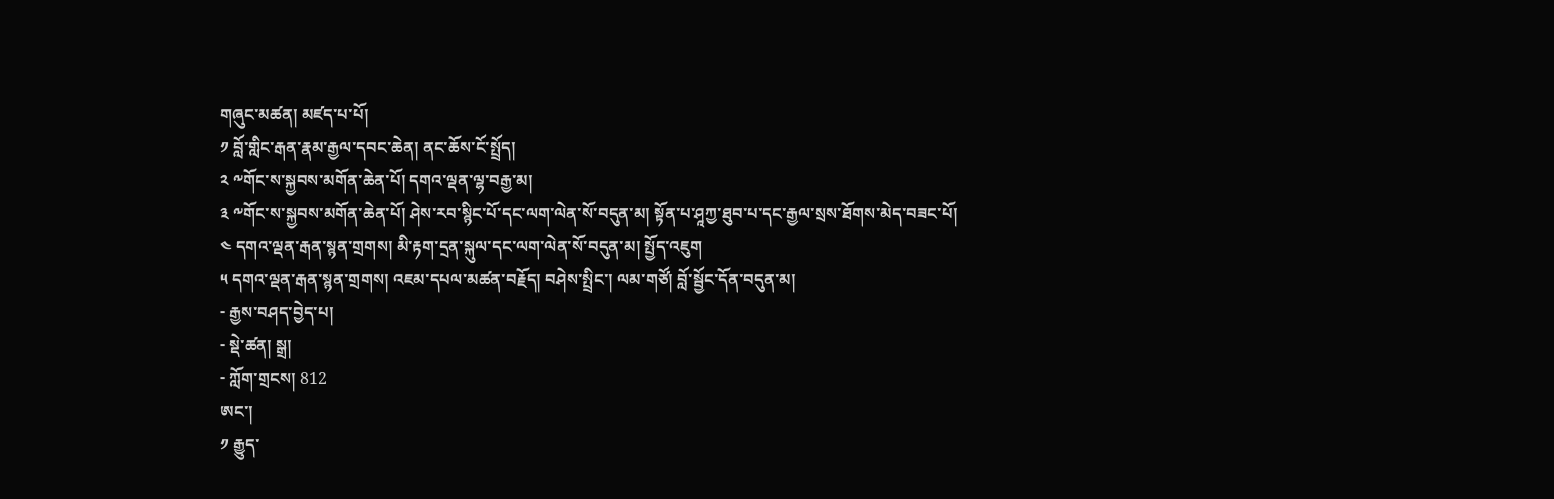གཞུང་མཚན། མཛད་པ་པོ།
༡ བློ་གླིང་རྒན་རྣམ་རྒྱལ་དབང་ཆེན། ནང་ཆོས་ངོ་སྤྲོད།
༢ ༸གོང་ས་སྐྱབས་མགོན་ཆེན་པོ། དགའ་ལྡན་ལྷ་བརྒྱ་མ།
༣ ༸གོང་ས་སྐྱབས་མགོན་ཆེན་པོ། ཤེས་རབ་སྙིང་པོ་དང་ལག་ལེན་སོ་བདུན་མ། སྟོན་པ་ཤཱཀྱ་ཐུབ་པ་དང་རྒྱལ་སྲས་ཐོགས་མེད་བཟང་པོ།
༤ དགའ་ལྡན་རྒན་སྙན་གྲགས། མི་རྟག་དྲན་སྐུལ་དང་ལག་ལེན་སོ་བདུན་མ། སྤྱོད་འཇུག
༥ དགའ་ལྡན་རྒན་སྙན་གྲགས། འཇམ་དཔལ་མཚན་བརྗོད། བཤེས་སྤྲིང་། ལམ་གཙོ། བློ་སྦྱོང་དོན་བདུན་མ།
- རྒྱས་བཤད་བྱེད་པ།
- སྡེ་ཚན། སྒྲ།
- ཀློག་གྲངས། 812
ཨང་།
༡ རྒྱུད་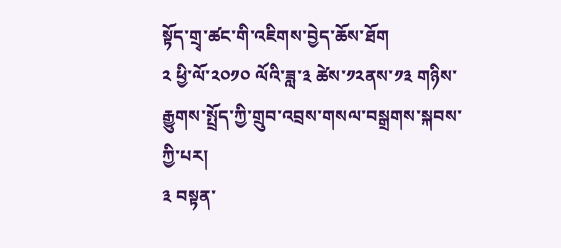སྟོད་གྲྭ་ཚང་གི་འཇིགས་བྱེད་ཆོས་ཐོག
༢ ཕྱི་ལོ་༢༠༡༠ ལོའི་ཟླ་༣ ཚེས་༡༢ནས་༡༣ གཉིས་རྒྱུགས་སྤྲོད་ཀྱི་གྲུབ་འབྲས་གསལ་བསྒྲགས་སྐབས་ཀྱི་པར།
༣ བསྟན་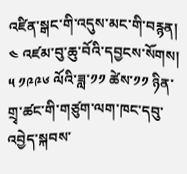འཛིན་སྒང་གི་འདུས་མང་གི་བརྙན།
༤ འཛམ་བུ་ཆུ་བོའི་དབྱངས་སོགས།
༥ ༡༩༩༦ ལོའི་ཟླ་༡༡ ཚེས་༡༡ ཉིན་གྲྭ་ཚང་གི་གཙུག་ལག་ཁང་དབུ་འབྱེད་སྐབས་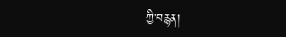ཀྱི་བརྙན།